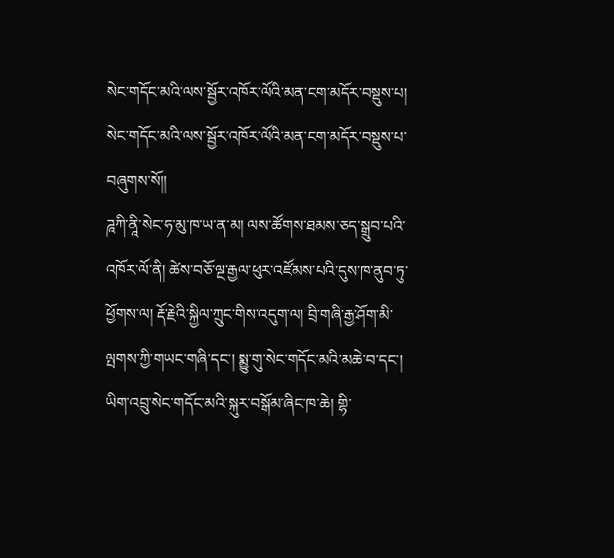སེང་གདོང་མའི་ལས་སྦྱོར་འཁོར་ལོའི་མན་ངག་མདོར་བསྡུས་པ།
སེང་གདོང་མའི་ལས་སྦྱོར་འཁོར་ལོའི་མན་ངག་མདོར་བསྡུས་པ་བཞུགས་སོ།།
ཌཱཀི་ནཱི་སེང་ཧ་མུ་ཁ་ཡ་ན་མ། ལས་ཚོགས་ཐམས་ཅད་སྒྲུབ་པའི་འཁོར་ལོ་ནི། ཚེས་བཅོ་ལྔ་རྒྱལ་ཕུར་འཛོམས་པའི་དུས་ཁ་ནུབ་ཏུ་ཕྱོགས་ལ། རྡོ་རྗེའི་སྐྱིལ་ཀྲུང་གིས་འདུག་ལ། བྲི་གཞི་རྒྱ་ཤོག་མི་ལྤགས་ཀྱི་གཡང་གཞི་དང་། སྨྱུ་གུ་སེང་གདོང་མའི་མཆེ་བ་དང་། ཡིག་འབྲུ་སེང་གདོང་མའི་སྐུར་བསྒོམ་ཞིང་ཁ་ཆེ། གྷི་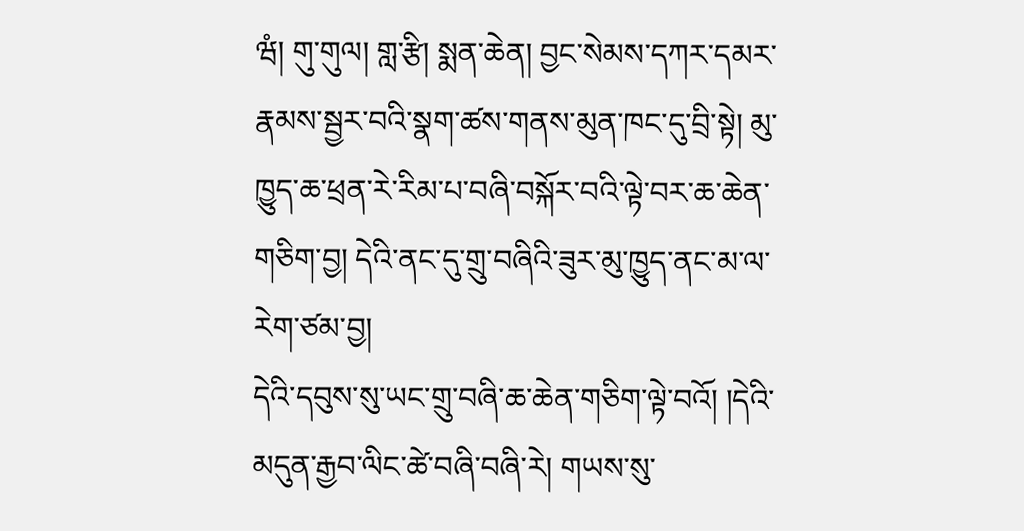ཝཾ། གུ་གུལ། གླ་རྩི། སྨན་ཆེན། བྱང་སེམས་དཀར་དམར་རྣམས་སྦྱར་བའི་སྣག་ཚས་གནས་མུན་ཁང་དུ་བྲི་སྟེ། མུ་ཁྱུད་ཆ་ཕྲན་རེ་རིམ་པ་བཞི་བསྐོར་བའི་ལྟེ་བར་ཆ་ཆེན་གཅིག་བྱ། དེའི་ནང་དུ་གྲུ་བཞིའི་ཟུར་མུ་ཁྱུད་ནང་མ་ལ་རེག་ཙམ་བྱ།
དེའི་དབུས་སུ་ཡང་གྲུ་བཞི་ཆ་ཆེན་གཅིག་ལྟེ་བའོ། །དེའི་མདུན་རྒྱབ་ལིང་ཚེ་བཞི་བཞི་རེ། གཡས་སུ་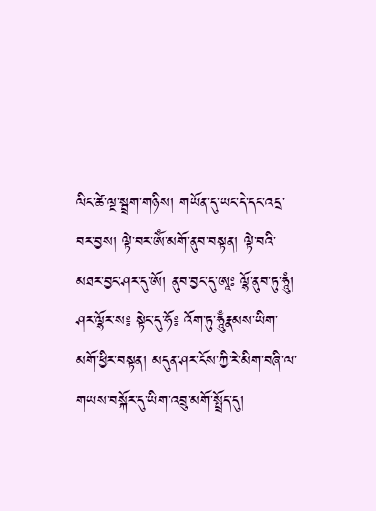ལིང་ཚེ་ལྔ་སྦྲག་གཉིས། གཡོན་དུ་ཡང་དེ་དང་འདྲ་བར་བྱས། ལྟེ་བར་ཨོཾ་མགོ་ནུབ་བསྟན། ལྟེ་བའི་མཐར་བྱང་ཤར་དུ་ཨོ། ནུབ་བྱང་དུ་ཨཱཿ ལྷོ་ནུབ་ཏུ་ཧཱུཾ། ཤར་ལྷོར་ས༔ སྟེང་དུ་ཧོ༔ འོག་ཏུ་ཧཱུྃརྣམས་ཡིག་མགོ་ཕྱིར་བསྟན། མདུན་ཤར་ངོས་ཀྱི་རེ་མིག་བཞི་ལ་གཡས་བསྐོར་དུ་ཡིག་འབྲུ་མགོ་སྤྲོད་དུ།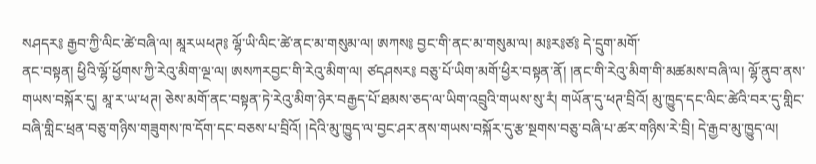སཤདར༔ རྒྱབ་ཀྱི་ལིང་ཚེ་བཞི་ལ། མཱརཡཕཊ༔ ལྷོ་ཡི་ལིང་ཚེ་ནང་མ་གསུམ་ལ། ཨཀས༔ བྱང་གི་ནང་མ་གསུམ་ལ། མ༔ར༔ཙ༔ དེ་དྲུག་མགོ་
ནང་བསྟན། ཕྱིའི་ལྷོ་ཕྱོགས་ཀྱི་རེའུ་མིག་ལྔ་ལ། ཨསཀརབྱང་གི་རེའུ་མིག་ལ། ཙདཤསར༔ བཅུ་པོ་ཡིག་མགོ་ཕྱིར་བསྟན་ནོ། །ནང་གི་རེའུ་མིག་གི་མཚམས་བཞི་ལ། ལྷོ་ནུབ་ནས་གཡས་བསྐོར་དུ། མཱ་ར་ཡ་ཕཊ། ཅེས་མགོ་ནང་བསྟན་ཏེ་རེའུ་མིག་ཉེར་བརྒྱད་པོ་ཐམས་ཅད་ལ་ཡིག་འབྲུའི་གཡས་སུ་རཾ། གཡོན་དུ་ཕཊ་བྲིའོ། མུ་ཁྱུད་དང་ལིང་ཚེའི་བར་དུ་གླིང་བཞི་གླིང་ཕྲན་བཅུ་གཉིས་གཟུགས་ཁ་དོག་དང་བཅས་པ་བྲིའོ། །དེའི་མུ་ཁྱུད་ལ་བྱང་ཤར་ནས་གཡས་བསྐོར་དུ་རྩ་སྔགས་བཅུ་བཞི་པ་ཚར་གཉིས་རེ་བྲི། དེ་རྒྱབ་མུ་ཁྱུད་ལ།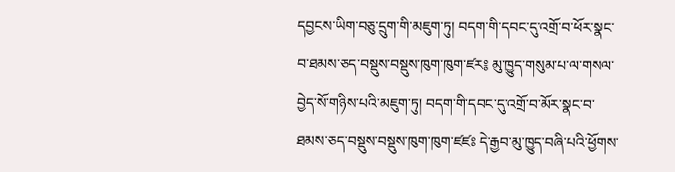དབྱངས་ཡིག་བཅུ་དྲུག་གི་མཇུག་ཏུ། བདག་གི་དབང་དུ་འགྲོ་བ་ཕོར་སྣང་བ་ཐམས་ཅད་བསྡུས་བསྡུས་ཁུག་ཁུག་ཛར༔ མུ་ཁྱུད་གསུམ་པ་ལ་གསལ་བྱེད་སོ་གཉིས་པའི་མཇུག་ཏུ། བདག་གི་དབང་དུ་འགྲོ་བ་མོར་སྣང་བ་ཐམས་ཅད་བསྡུས་བསྡུས་ཁུག་ཁུག་ཛཛཿ དེ་རྒྱབ་མུ་ཁྱུད་བཞི་པའི་ཕྱོགས་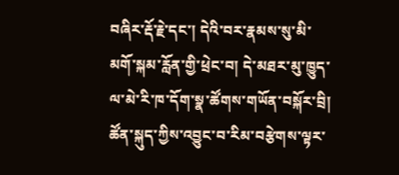བཞིར་རྡོ་རྗེ་དང་། དེའི་བར་རྣམས་སུ་མི་མགོ་སྐམ་རློན་གྱི་ཕྲེང་བ། དེ་མཐར་མུ་ཁྱུད་ལ་མེ་རི་ཁ་དོག་སྣ་ཚོགས་གཡོན་བསྐོར་བྲི། ཚོན་སྐུད་ཀྱིས་འབྱུང་བ་རིམ་བརྩེགས་ལྟར་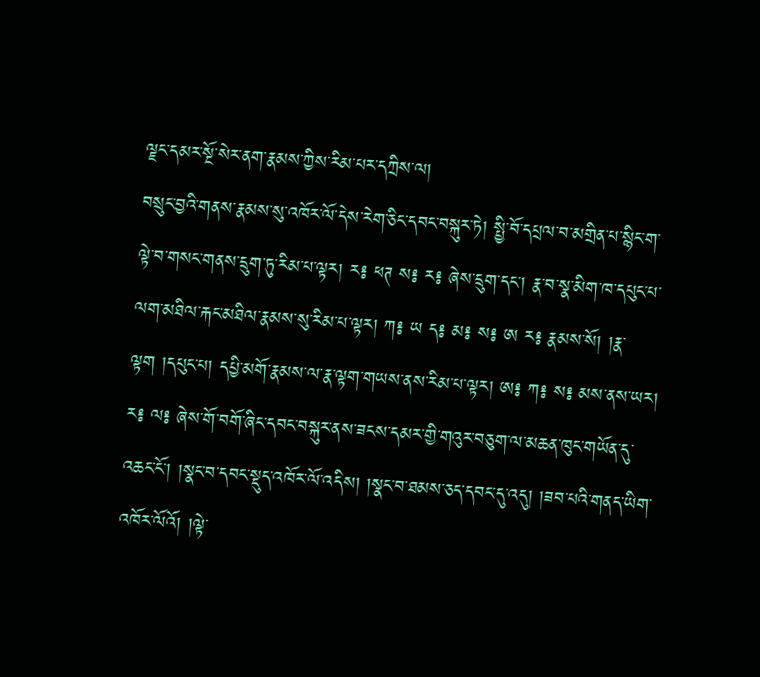ལྗང་དམར་སྔོ་སེར་ནག་རྣམས་ཀྱིས་རིམ་པར་དཀྲིས་ལ།
བསྲུང་བྱའི་གནས་རྣམས་སུ་འཁོར་ལོ་དེས་རེག་ཅིང་དབང་བསྐུར་ཏེ། སྤྱི་བོ་དཔྲལ་བ་མགྲིན་པ་སྙིང་ག་ལྟེ་བ་གསང་གནས་དྲུག་ཏུ་རིམ་པ་ལྟར། ར༔ ཕཊ ས༔ ར༔ ཞེས་དྲུག་དང་། རྣ་བ་སྣ་མིག་ཁ་དཔུང་པ་ལག་མཐིལ་རྐང་མཐིལ་རྣམས་སུ་རིམ་པ་ལྟར། ཀ༔ ཡ ད༔ མ༔ ས༔ ཨ ར༔ རྣམས་སོ། །རྣ་ལྟག །དཔུང་པ། དཔྱི་མགོ་རྣམས་ལ་རྣ་ལྟག་གཡས་ནས་རིམ་པ་ལྟར། ཨ༔ ཀ༔ ས༔ མས་ནས་ཡར། ར༔ ལ༔ ཞེས་གོ་བགོ་ཞིང་དབང་བསྐུར་ནས་ཟངས་དམར་གྱི་གའུར་བཅུག་ལ་མཆན་ཁུང་གཡོན་དུ་འཆང་ངོ་། །སྣང་བ་དབང་སྡུད་འཁོར་ལོ་འདིས། །སྣང་བ་ཐམས་ཅད་དབང་དུ་འདུ། །ཟབ་པའི་གནད་ཡིག་འཁོར་ལོའོ། །ལྟེ་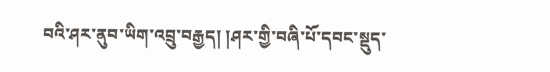བའི་ཤར་ནུབ་ཡིག་འབྲུ་བརྒྱད། །ཤར་གྱི་བཞི་པོ་དབང་སྡུད་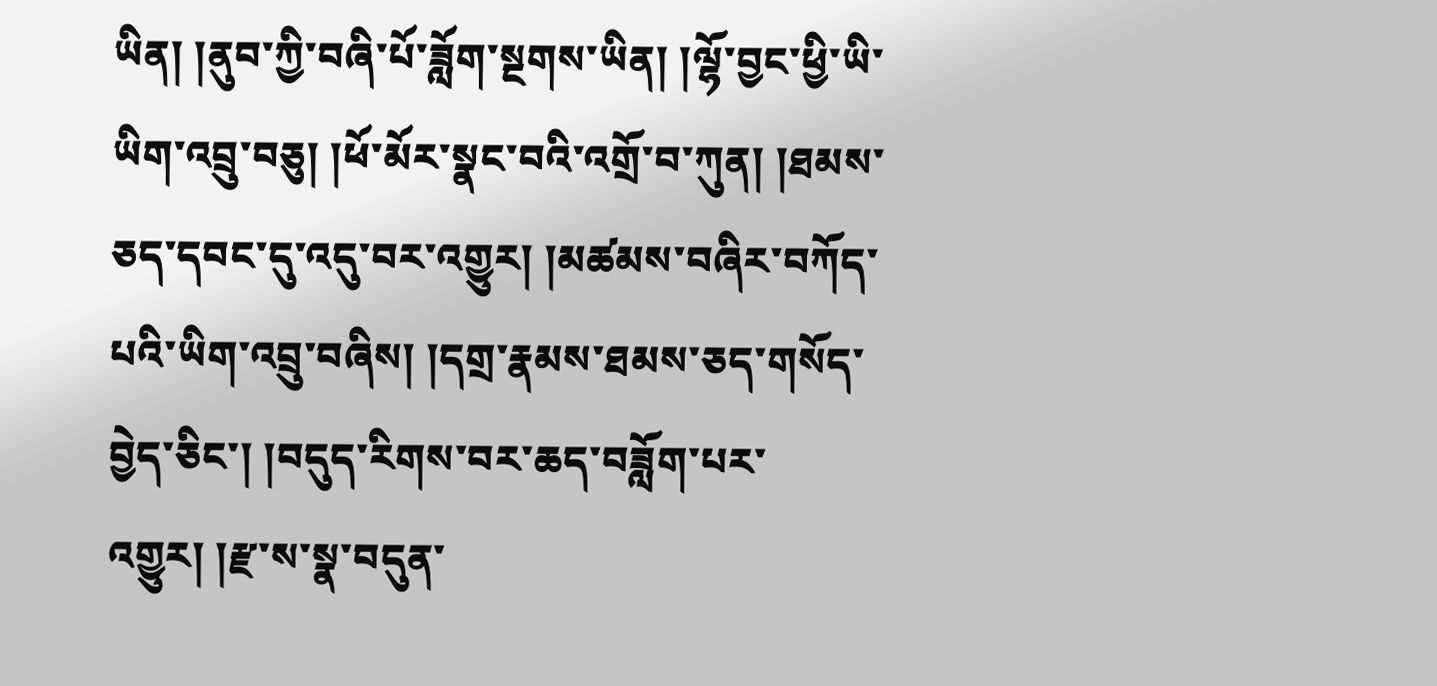ཡིན། །ནུབ་ཀྱི་བཞི་པོ་ཟློག་སྔགས་ཡིན། །ལྷོ་བྱང་ཕྱི་ཡི་ཡིག་འབྲུ་བཅུ། །ཕོ་མོར་སྣང་བའི་འགྲོ་བ་ཀུན། །ཐམས་ཅད་དབང་དུ་འདུ་བར་འགྱུར། །མཚམས་བཞིར་བཀོད་པའི་ཡིག་འབྲུ་བཞིས། །དགྲ་རྣམས་ཐམས་ཅད་གསོད་བྱེད་ཅིང་། །བདུད་རིགས་བར་ཆད་བཟློག་པར་འགྱུར། །རྫ་ས་སྣ་བདུན་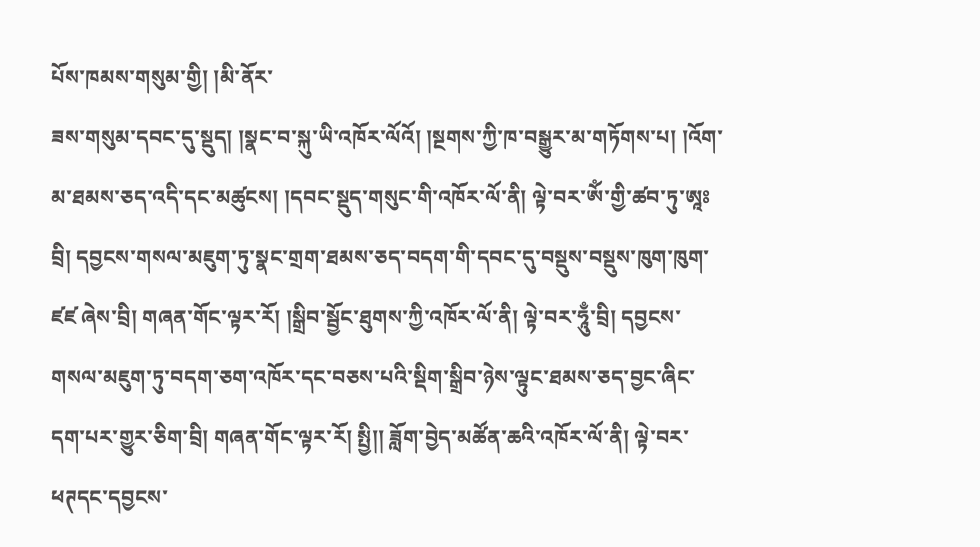པོས་ཁམས་གསུམ་གྱི། །མི་ནོར་
ཟས་གསུམ་དབང་དུ་སྡུད། །སྣང་བ་སྐུ་ཡི་འཁོར་ལོའོ། །སྔགས་ཀྱི་ཁ་བསྒྱུར་མ་གཏོགས་པ། །འོག་མ་ཐམས་ཅད་འདི་དང་མཚུངས། །དབང་སྡུད་གསུང་གི་འཁོར་ལོ་ནི། ལྟེ་བར་ཨོཾ་གྱི་ཚབ་ཏུ་ཨཱཿབྲི། དབྱངས་གསལ་མཇུག་ཏུ་སྣང་གྲག་ཐམས་ཅད་བདག་གི་དབང་དུ་བསྡུས་བསྡུས་ཁུག་ཁུག་ཛཛ ཞེས་བྲི། གཞན་གོང་ལྟར་རོ། །སྒྲིབ་སྦྱོང་ཐུགས་ཀྱི་འཁོར་ལོ་ནི། ལྟེ་བར་ཧཱུྃ་བྲི། དབྱངས་གསལ་མཇུག་ཏུ་བདག་ཅག་འཁོར་དང་བཅས་པའི་སྡིག་སྒྲིབ་ཉེས་ལྟུང་ཐམས་ཅད་བྱང་ཞིང་དག་པར་གྱུར་ཅིག་བྲི། གཞན་གོང་ལྟར་རོ། སྤྱི།། ཟློག་བྱེད་མཚོན་ཆའི་འཁོར་ལོ་ནི། ལྟེ་བར་ཕཊདང་དབྱངས་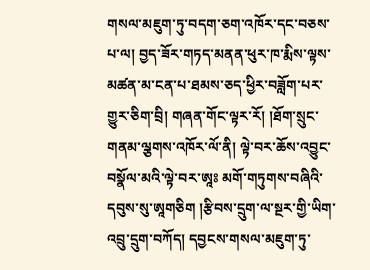གསལ་མཇུག་ཏུ་བདག་ཅག་འཁོར་དང་བཅས་པ་ལ། བྱད་ཟོར་གཏད་མནན་ཕུར་ཁ་རྨིས་ལྟས་མཚན་མ་ངན་པ་ཐམས་ཅད་ཕྱིར་བཟློག་པར་གྱུར་ཅིག་བྲི། གཞན་གོང་ལྟར་རོ། །ཐོག་སྲུང་གནམ་ལྕགས་འཁོར་ལོ་ནི། ལྟེ་བར་ཆོས་འབྱུང་བསྣོལ་མའི་ལྟེ་བར་ཨཱཿ མགོ་གཏུགས་བཞིའི་དབུས་སུ་ཨཱགཅིག །རྩིབས་དྲུག་ལ་སྔར་གྱི་ཡིག་འབྲུ་དྲུག་བཀོད། དབྱངས་གསལ་མཇུག་ཏུ་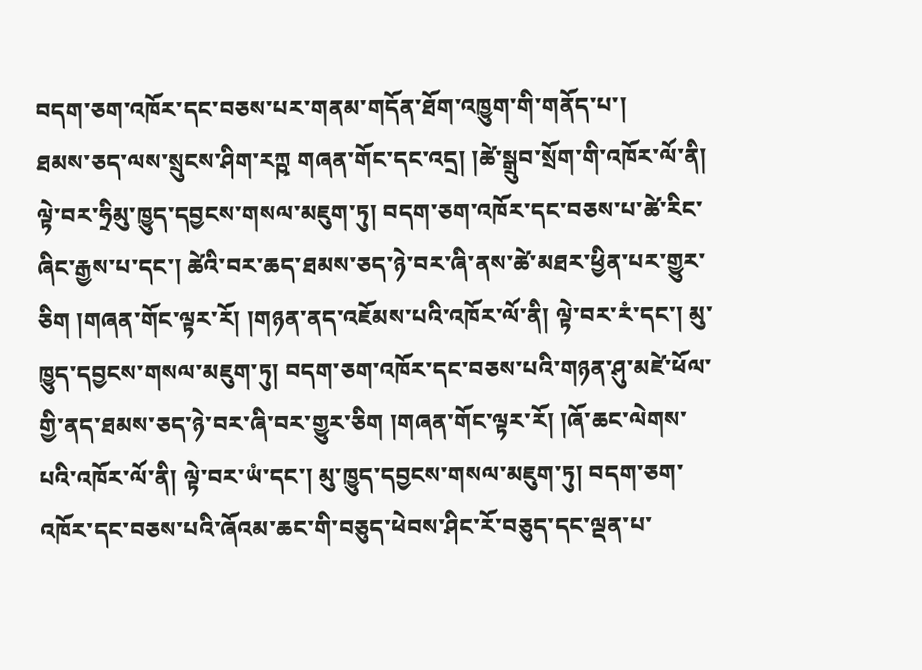བདག་ཅག་འཁོར་དང་བཅས་པར་གནམ་གདོན་ཐོག་འཁྱུག་གི་གནོད་པ་།
ཐམས་ཅད་ལས་སྲུངས་ཤིག་རཀྵ གཞན་གོང་དང་འདྲ། །ཚེ་སྒྲུབ་སྲོག་གི་འཁོར་ལོ་ནི། ལྟེ་བར་ཧྲིམུ་ཁྱུད་དབྱངས་གསལ་མཇུག་ཏུ། བདག་ཅག་འཁོར་དང་བཅས་པ་ཚེ་རིང་ཞིང་རྒྱས་པ་དང་། ཚེའི་བར་ཆད་ཐམས་ཅད་ཉེ་བར་ཞི་ནས་ཚེ་མཐར་ཕྱིན་པར་གྱུར་ཅིག །གཞན་གོང་ལྟར་རོ། །གཉན་ནད་འཇོམས་པའི་འཁོར་ལོ་ནི། ལྟེ་བར་རཾ་དང་། མུ་ཁྱུད་དབྱངས་གསལ་མཇུག་ཏུ། བདག་ཅག་འཁོར་དང་བཅས་པའི་གཉན་ཤུ་མཛེ་ཕོལ་གྱི་ནད་ཐམས་ཅད་ཉེ་བར་ཞི་བར་གྱུར་ཅིག །གཞན་གོང་ལྟར་རོ། །ཞོ་ཆང་ལེགས་པའི་འཁོར་ལོ་ནི། ལྟེ་བར་ཡཾ་དང་། མུ་ཁྱུད་དབྱངས་གསལ་མཇུག་ཏུ། བདག་ཅག་འཁོར་དང་བཅས་པའི་ཞོའམ་ཆང་གི་བཅུད་ཕེབས་ཤིང་རོ་བཅུད་དང་ལྡན་པ་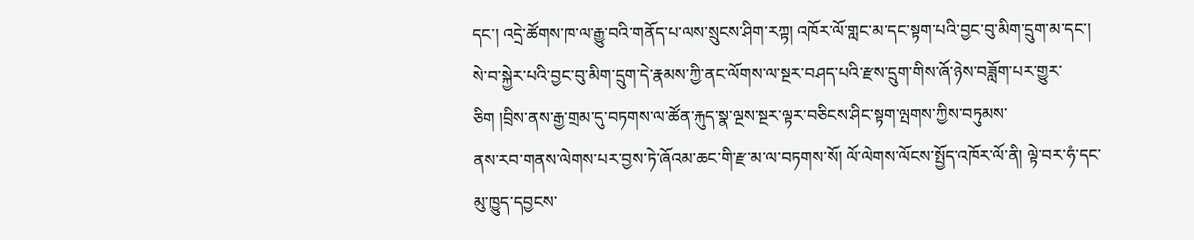དང་། འདྲེ་ཚོགས་ཁ་ལ་རྒྱུ་བའི་གནོད་པ་ལས་སྲུངས་ཤིག་རཀྟ། འཁོར་ལོ་གླང་མ་དང་སྟག་པའི་བྱང་བུ་མིག་དྲུག་མ་དང་། སེ་བ་སྐྱེར་པའི་བྱང་བུ་མིག་དྲུག་དེ་རྣམས་ཀྱི་ནང་ལོགས་ལ་སྔར་བཤད་པའི་རྫས་དྲུག་གིས་ཞོ་ཉེས་བཟློག་པར་གྱུར་ཅིག །བྲིས་ནས་རྒྱ་གྲམ་དུ་བཏགས་ལ་ཚོན་རྐུད་སྣ་ལྔས་སྔར་ལྟར་བཅིངས་ཤིང་སྟག་ལྤགས་ཀྱིས་བཏུམས་
ནས་རབ་གནས་ལེགས་པར་བྱས་ཏེ་ཞོའམ་ཆང་གི་རྫ་མ་ལ་བཏགས་སོ། ལོ་ལེགས་ལོངས་སྤྱོད་འཁོར་ལོ་ནི། ལྟེ་བར་ཧཾ་དང་མུ་ཁྱུད་དབྱངས་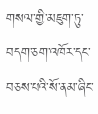གསལ་གྱི་མཇུག་ཏུ་བདག་ཅག་འཁོར་དང་བཅས་པའི་སོ་ནམ་ཞིང་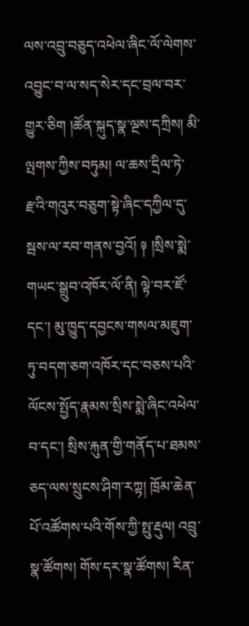ལས་འབྲུ་བཅུད་འཕེལ་ཞིང་ལོ་ལེགས་འབྱུང་བ་ལ་སད་སེར་དང་བྲལ་བར་གྱུར་ཅིག །ཚོན་སྐུད་སྣ་ལྔས་དཀྲིས། མི་ལྤགས་ཀྱིས་བཏུམ། ལ་ཆས་དྲིལ་ཏེ་རྫའི་གའུར་བཅུག་སྟེ་ཞིང་དཀྱིལ་དུ་སྦས་ལ་རབ་གནས་བྱའོ། ༈ །སྲིས་སྨེ་གཡང་སྒྲུབ་འཁོར་ལོ་ནི། ལྟེ་བར་ཛོ་དང་། མུ་ཁྱུད་དབྱངས་གསལ་མཇུག་ཏུ་བདག་ཅག་འཁོར་དང་བཅས་པའི་ལོངས་སྤྱོད་རྣམས་སྲིས་སྨེ་ཞིང་འཕེལ་བ་དང་། སྲིས་རྐུན་གྱི་གནོད་པ་ཐམས་ཅད་ལས་སྲུངས་ཤིག་རཀྟ། ཁྲོམ་ཆེན་པོ་འཚོགས་པའི་གོས་ཀྱི་སྤུ་རྡུལ། འབྲུ་སྣ་ཚོགས། གོས་དར་སྣ་ཚོགས། རིན་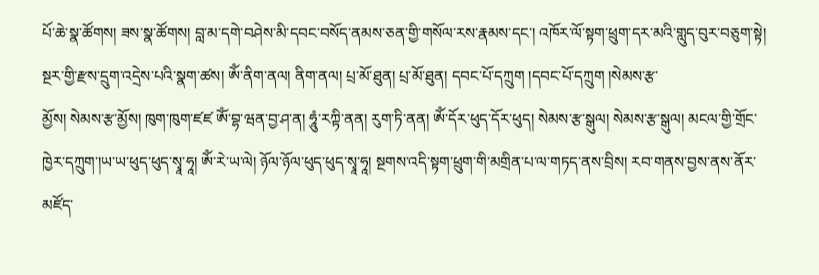པོ་ཆེ་སྣ་ཚོགས། ཟས་སྣ་ཚོགས། བླ་མ་དགེ་བཤེས་མི་དབང་བསོད་ནམས་ཅན་གྱི་གསོལ་རས་རྣམས་དང་། འཁོར་ལོ་སྟག་ཕྲུག་དར་མའི་གླུད་བུར་བཅུག་སྟེ། སྔར་གྱི་རྫས་དྲུག་འདྲེས་པའི་སྣག་ཚས། ཨོཾ་ནིག་ནལ། ནིག་ནལ། པྲ་མོ་ཐུན། པྲ་མོ་ཐུན། དབང་པོ་དཀྲུག །དབང་པོ་དཀྲུག །སེམས་རྩ་
མྱོས། སེམས་རྩ་མྱོས། ཁུག་ཁུག་ཛཛ ཨོཾ་བྷ་ཝན་བྱ་ཤ་ན། ཧཱུཾ་རཀྟི་ནན། རུག་ཏི་ནན། ཨོཾ་དོར་ཕུད་དོར་ཕུད། སེམས་རྩ་སྒུལ། སེམས་རྩ་སྒུལ། མངལ་གྱི་གྲོང་ཁྱེར་དཀྲུག་།ཡ་ཡ་ཕུད་ཕུད་སྭཱ་ཧཱ། ཨོཾ་རེ་ཡ་ལེ། ཉོལ་ཉོལ་ཕུད་ཕུད་སྭཱ་ཧཱ། སྔགས་འདི་སྟག་ཕྲུག་གི་མགྲིན་པ་ལ་གཏད་ནས་བྲིས། རབ་གནས་བྱས་ནས་ནོར་མཛོད་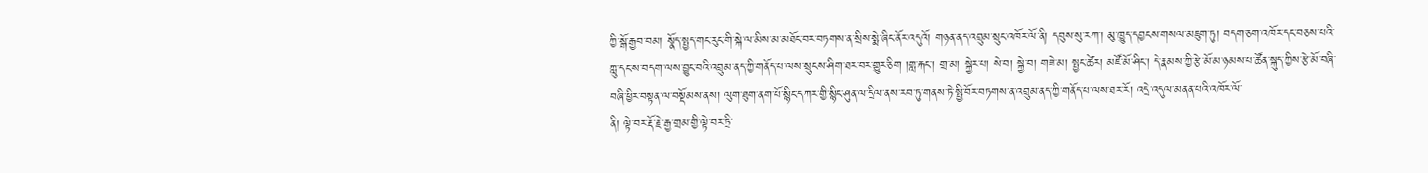ཀྱི་སྒོ་རྒྱབ་བམ། སྣོད་སྤྱད་གང་རུང་གི་སྐེ་ལ་མིས་མ་མཐོང་བར་བཏགས་ན་སྲིས་སྨེ་ཞིང་ནོར་འདུའོ། གཉན་ནད་འབྲུམ་སྲུང་འཁོར་ལོ་ནི། དབུས་སུ་རཀ་། མུ་ཁྱུད་དབྱངས་གསལ་མཇུག་ཏུ། བདག་ཅག་འཁོར་དང་བཅས་པའི་ཀླུ་དང་ས་བདག་ལས་བྱུང་བའི་འབྲུམ་ནད་ཀྱི་གནོད་པ་ལས་སྲུངས་ཤིག་ཐར་བར་གྱུར་ཅིག །གླ་རྐང་། གྲ་མ། སྐྱེར་པ། སེ་བ། སྐྱེ་བ། གཟེ་མ། སྤྱང་ཚེར། མཛོ་མོ་ཤིང་། དེ་རྣམས་ཀྱི་རྩེ་མོ་མ་ཉམས་པ་ཚོན་སྐུད་ཀྱིས་རྩེ་མོ་བཞི་བཞི་ཕྱིར་བསྟན་ལ་བསྡོམས་ནས། ལུག་ཐུག་ནག་པོ་སྙིང་དཀར་གྱི་སྙིང་ཤུན་ལ་དྲིལ་ནས་རབ་ཏུ་གནས་ཏེ་སྤྱི་བོར་བཏགས་ན་འབྲུམ་ནད་ཀྱི་གནོད་པ་ལས་ཐར་རོ། འདྲེ་འདུལ་མནན་པའི་འཁོར་ལོ་
ནི། ལྟེ་བར་རྡོ་རྗེ་རྒྱ་གྲམ་གྱི་ལྟེ་བར་ཏྲི་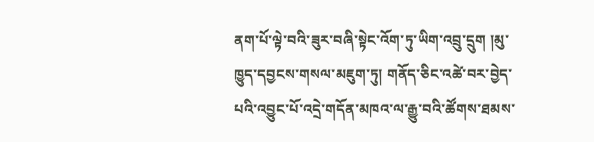ནག་པོ་ལྟེ་བའི་ཟུར་བཞི་སྟེང་འོག་ཏུ་ཡིག་འབྲུ་དྲུག །མུ་ཁྱུད་དབྱངས་གསལ་མཇུག་ཏུ། གནོད་ཅིང་འཚེ་བར་བྱེད་པའི་འབྱུང་པོ་འདྲེ་གདོན་མཁའ་ལ་རྒྱུ་བའི་ཚོགས་ཐམས་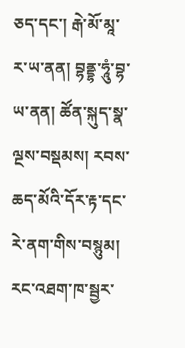ཅད་དང་། རྒེ་མོ་མཱ་ར་ཡ་ནན། བྷནྡྷ་ཧཱུཾ་བྷ་ཡ་ནན། ཚོན་སྐུད་སྣ་ལྔས་བསྡམས། རབས་ཆད་མོའི་དོར་རྟ་དང་རེ་ནག་གིས་བསྙུམ། རང་འཐག་ཁ་སྦྱར་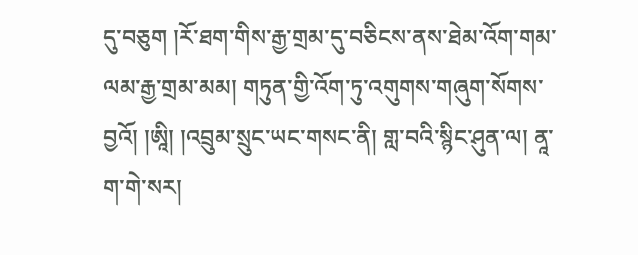དུ་བཅུག །རོ་ཐག་གིས་རྒྱ་གྲམ་དུ་བཅིངས་ནས་ཐེམ་འོག་གམ་ལམ་རྒྱ་གྲམ་མམ། གཏུན་གྱི་འོག་ཏུ་འགུགས་གཞུག་སོགས་བྱའོ། །ཨཱི། །འབྲུམ་སྲུང་ཡང་གསང་ནི། གླ་བའི་སྙིང་ཤུན་ལ། ནཱ་ག་གེ་སར།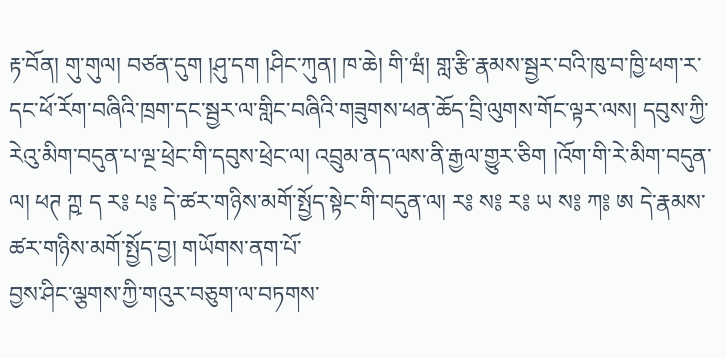རྟ་བོན། གུ་གུལ། བཙན་དུག །ཤུ་དག །ཤིང་ཀུན། ཁ་ཆེ། གི་ཝཾ། གླ་རྩི་རྣམས་སྦྱར་བའི་ཁུ་བ་ཁྱི་ཕག་ར་དང་ཕོ་རོག་བཞིའི་ཁྲག་དང་སྦྱར་ལ་གླིང་བཞིའི་གཟུགས་ཕན་ཆོད་བྲི་ལུགས་གོང་ལྟར་ལས། དབུས་ཀྱི་རེའུ་མིག་བདུན་པ་ལྔ་ཕྲེང་གི་དབུས་ཕྲེང་ལ། འབྲུམ་ནད་ལས་ནི་རྒྱལ་གྱུར་ཅིག །འོག་གི་རེ་མིག་བདུན་ལ། ཕཊ ཀྵ ད ར༔ པ༔ དེ་ཚར་གཉིས་མགོ་སྤྱོད་སྟེང་གི་བདུན་ལ། ར༔ ས༔ ར༔ ཡ ས༔ ཀ༔ ཨ དེ་རྣམས་ཚར་གཉིས་མགོ་སྤྱོད་བྱ། གཡོགས་ནག་པོ་
བྱས་ཤིང་ལྕགས་ཀྱི་གའུར་བཅུག་ལ་བཏགས་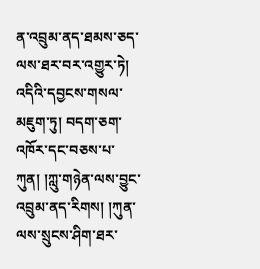ན་འབྲུམ་ནད་ཐམས་ཅད་ལས་ཐར་བར་འགྱུར་ཏེ། འདིའི་དབྱངས་གསལ་མཇུག་ཏུ། བདག་ཅག་འཁོར་དང་བཅས་པ་ཀུན། །ཀླུ་གཉེན་ལས་བྱུང་འབྲུམ་ནད་རིགས། །ཀུན་ལས་སྲུངས་ཤིག་ཐར་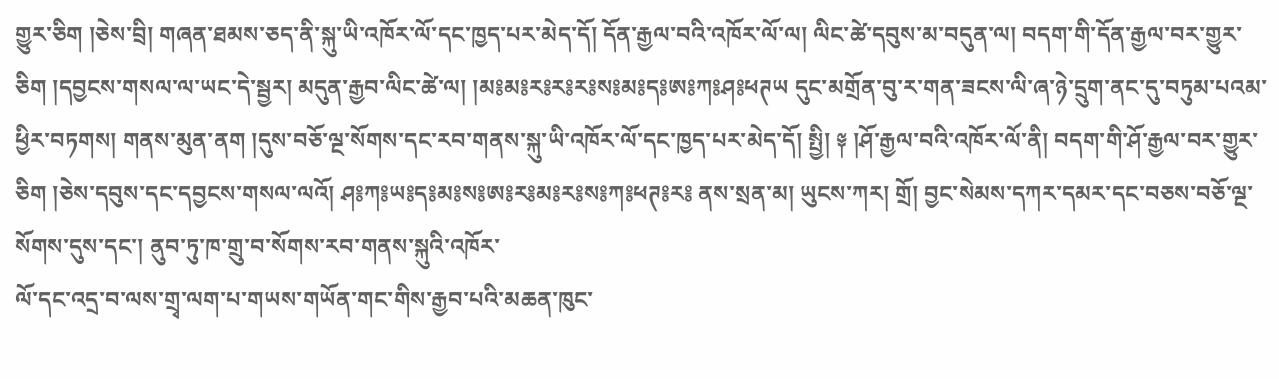གྱུར་ཅིག །ཅེས་བྲི། གཞན་ཐམས་ཅད་ནི་སྐུ་ཡི་འཁོར་ལོ་དང་ཁྱད་པར་མེད་དོ། དོན་རྒྱལ་བའི་འཁོར་ལོ་ལ། ལིང་ཚེ་དབུས་མ་བདུན་ལ། བདག་གི་དོན་རྒྱལ་བར་གྱུར་ཅིག །དབྱངས་གསལ་ལ་ཡང་དེ་སྦྱར། མདུན་རྒྱབ་ལིང་ཚེ་ལ། །མ༔མ༔ར༔ར༔ར༔ས༔མ༔ད༔ཨ༔ཀ༔ཤ༔ཕཊཡ དུང་མགྲོན་བུ་ར་གན་ཟངས་ལི་ཞ་ཉེ་དྲུག་ནང་དུ་བཏུམ་པའམ་ཕྱིར་བཏགས། གནས་མུན་ནག །དུས་བཅོ་ལྔ་སོགས་དང་རབ་གནས་སྐུ་ཡི་འཁོར་ལོ་དང་ཁྱད་པར་མེད་དོ། སྤྱི། ༈ །ཤོ་རྒྱལ་བའི་འཁོར་ལོ་ནི། བདག་གི་ཤོ་རྒྱལ་བར་གྱུར་ཅིག །ཅེས་དབུས་དང་དབྱངས་གསལ་ལའོ། ཤ༔ཀ༔ཡ༔ད༔མ༔ས༔ཨ༔ར༔མ༔ར༔ས༔ཀ༔ཕཊ༔ར༔ ནས་སྲན་མ། ཡུངས་ཀར། གྲོ། བྱང་སེམས་དཀར་དམར་དང་བཅས་བཅོ་ལྔ་སོགས་དུས་དང་། ནུབ་ཏུ་ཁ་གྲུ་བ་སོགས་རབ་གནས་སྐུའི་འཁོར་
ལོ་དང་འདྲ་བ་ལས་གྲྭ་ལག་པ་གཡས་གཡོན་གང་གིས་རྒྱབ་པའི་མཆན་ཁུང་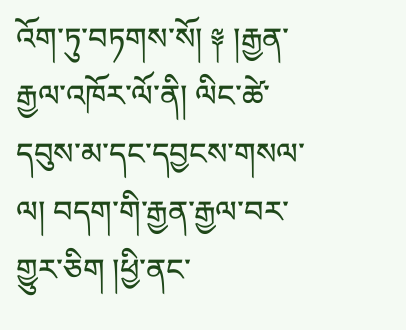འོག་ཏུ་བཏགས་སོ། ༈ །རྒྱན་རྒྱལ་འཁོར་ལོ་ནི། ལིང་ཚེ་དབུས་མ་དང་དབྱངས་གསལ་ལ། བདག་གི་རྒྱན་རྒྱལ་བར་གྱུར་ཅིག །ཕྱི་ནང་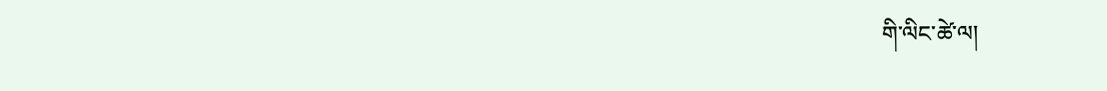གི་ལིང་ཚེ་ལ།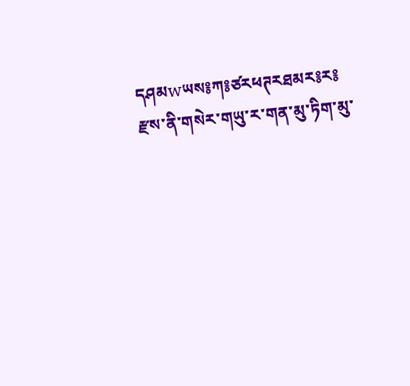དཤམwཡས༔ཀ༔ཙརཕཊརཐམར༔ར༔ རྫས་ནི་གསེར་གཡུ་ར་གན་མུ་ཏིག་མུ་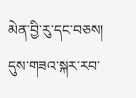མེན་བྱི་རུ་དང་བཅས། དུས་གཟའ་སྐར་རབ་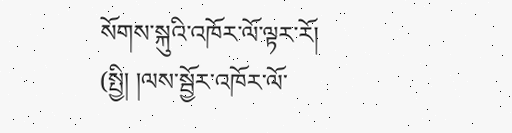སོགས་སྐུའི་འཁོར་ལོ་ལྟར་རོ། (སྤྱི། །ལས་སྦྱོར་འཁོར་ལོ་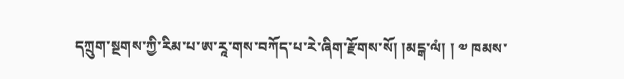དཀྲུག་སྔགས་ཀྱི་རིམ་པ་ཨ་རཱ་གས་བཀོད་པ་རེ་ཞིག་རྫོགས་སོ། །མངྒ་ལཾ། ། ༧ ཁམས་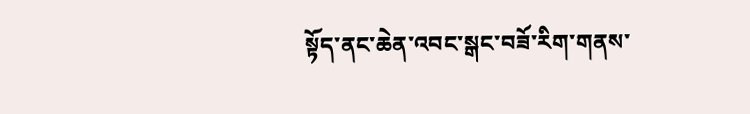སྟོད་ནང་ཆེན་འབང་སྒང་བཟོ་རིག་གནས་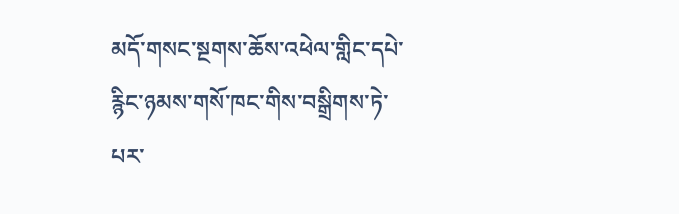མདོ་གསང་སྔགས་ཆོས་འཕེལ་གླིང་དཔེ་རྙིང་ཉམས་གསོ་ཁང་གིས་བསྒྲིགས་ཏེ་པར་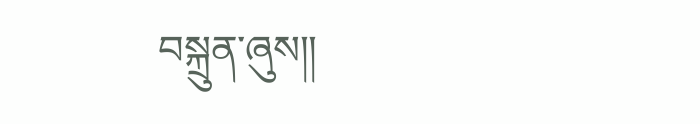བསྐྲུན་ཞུས།།